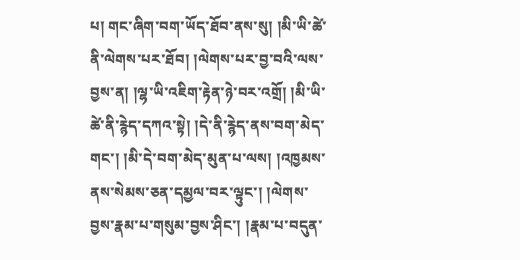པ། གང་ཞིག་བག་ཡོད་ཐོབ་ནས་སུ། །མི་ཡི་ཚེ་ནི་ལེགས་པར་ཐོབ། །ལེགས་པར་བྱ་བའི་ལས་བྱས་ན། །ལྷ་ཡི་འཇིག་རྟེན་ཉེ་བར་འགྲོ། །མི་ཡི་ཚེ་ནི་རྙེད་དཀའ་སྟེ། །དེ་ནི་རྙེད་ནས་བག་མེད་གང་། །མི་དེ་བག་མེད་མུན་པ་ལས། །འཁྱམས་ནས་སེམས་ཅན་དམྱལ་བར་ལྟུང་། །ལེགས་བྱས་རྣམ་པ་གསུམ་བྱས་ཤིང་། །རྣམ་པ་བདུན་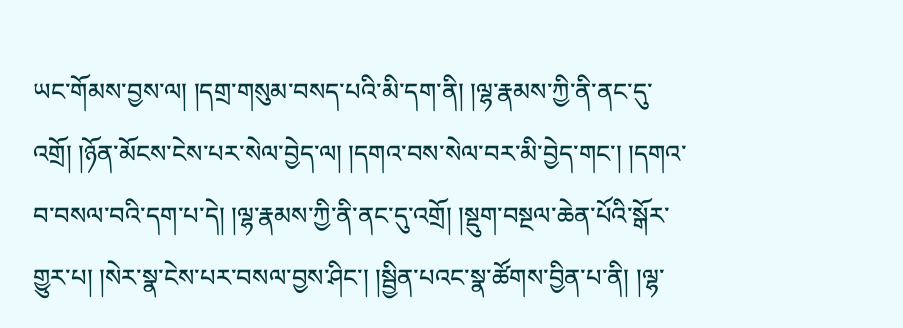ཡང་གོམས་བྱས་ལ། །དགྲ་གསུམ་བསད་པའི་མི་དག་ནི། །ལྷ་རྣམས་ཀྱི་ནི་ནང་དུ་འགྲོ། །ཉོན་མོངས་ངེས་པར་སེལ་བྱེད་ལ། །དགའ་བས་སེལ་བར་མི་བྱེད་གང་། །དགའ་བ་བསལ་བའི་དག་པ་དེ། །ལྷ་རྣམས་ཀྱི་ནི་ནང་དུ་འགྲོ། །སྡུག་བསྔལ་ཆེན་པོའི་སྒོར་གྱུར་པ། །སེར་སྣ་ངེས་པར་བསལ་བྱས་ཤིང་། །སྦྱིན་པའང་སྣ་ཚོགས་བྱིན་པ་ནི། །ལྷ་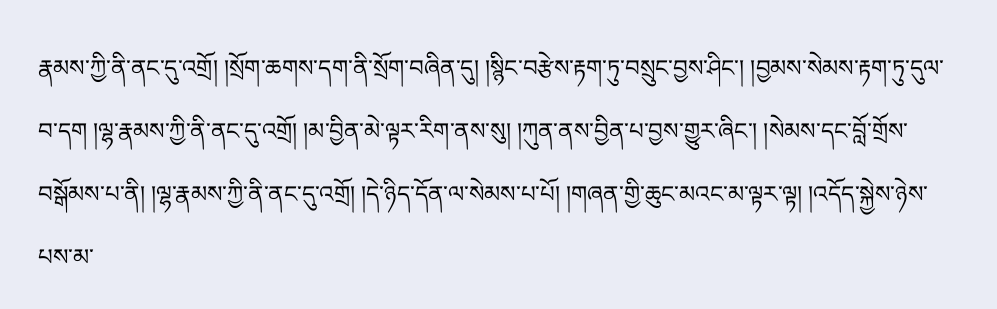རྣམས་ཀྱི་ནི་ནང་དུ་འགྲོ། །སྲོག་ཆགས་དག་ནི་སྲོག་བཞིན་དུ། །སྙིང་བརྩེས་རྟག་ཏུ་བསྲུང་བྱས་ཤིང་། །བྱམས་སེམས་རྟག་ཏུ་དུལ་བ་དག །ལྷ་རྣམས་ཀྱི་ནི་ནང་དུ་འགྲོ། །མ་བྱིན་མེ་ལྟར་རིག་ནས་སུ། །ཀུན་ནས་བྱིན་པ་བྱས་གྱུར་ཞིང་། །སེམས་དང་བློ་གྲོས་བསྒོམས་པ་ནི། །ལྷ་རྣམས་ཀྱི་ནི་ནང་དུ་འགྲོ། །དེ་ཉིད་དོན་ལ་སེམས་པ་པོ། །གཞན་གྱི་ཆུང་མའང་མ་ལྟར་ལྟ། །འདོད་སྐྱེས་ཉེས་པས་མ་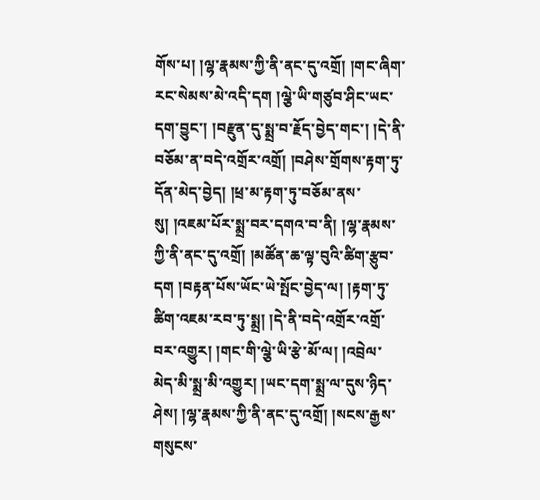གོས་པ། །ལྷ་རྣམས་ཀྱི་ནི་ནང་དུ་འགྲོ། །གང་ཞིག་རང་སེམས་མེ་འདི་དག །ལྕེ་ཡི་གཙུབ་ཤིང་ཡང་དག་བྱུང་། །བརྫུན་དུ་སྨྲ་བ་རྗོད་བྱེད་གང་། །དེ་ནི་བཅོམ་ན་བདེ་འགྲོར་འགྲོ། །བཤེས་གྲོགས་རྟག་ཏུ་དོན་མེད་བྱེད། །ཕྲ་མ་རྟག་ཏུ་བཅོམ་ནས་སུ། །འཇམ་པོར་སྨྲ་བར་དགའ་བ་ནི། །ལྷ་རྣམས་ཀྱི་ནི་ནང་དུ་འགྲོ། །མཚོན་ཆ་ལྟ་བུའི་ཚིག་རྩུབ་དག །བརྟན་པོས་ཡོང་ཡེ་སྤོང་བྱེད་ལ། །རྟག་ཏུ་ཚིག་འཇམ་རབ་ཏུ་སྨྲ། །དེ་ནི་བདེ་འགྲོར་འགྲོ་བར་འགྱུར། །གང་གི་ལྕེ་ཡི་རྩེ་མོ་ལ། །འབྲེལ་མེད་མི་སྨྲ་མི་འགྱུར། །ཡང་དག་སྨྲ་ལ་དུས་ཉིད་ཤེས། །ལྷ་རྣམས་ཀྱི་ནི་ནང་དུ་འགྲོ། །སངས་རྒྱས་གསུངས་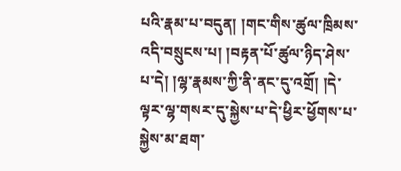པའི་རྣམ་པ་བདུན། །གང་གིས་ཚུལ་ཁྲིམས་འདི་བསྲུངས་པ། །བརྟན་པོ་ཚུལ་ཉིད་ཤེས་པ་དེ། །ལྷ་རྣམས་ཀྱི་ནི་ནང་དུ་འགྲོ། །དེ་ལྟར་ལྷ་གསར་དུ་སྐྱེས་པ་དེ་ཕྱིར་ཕྱོགས་པ་སྐྱེས་མ་ཐག་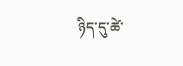ཉིད་དུ་ཚེ་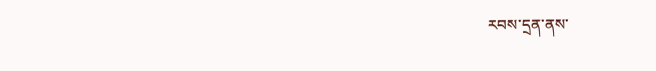རབས་དྲན་ནས་